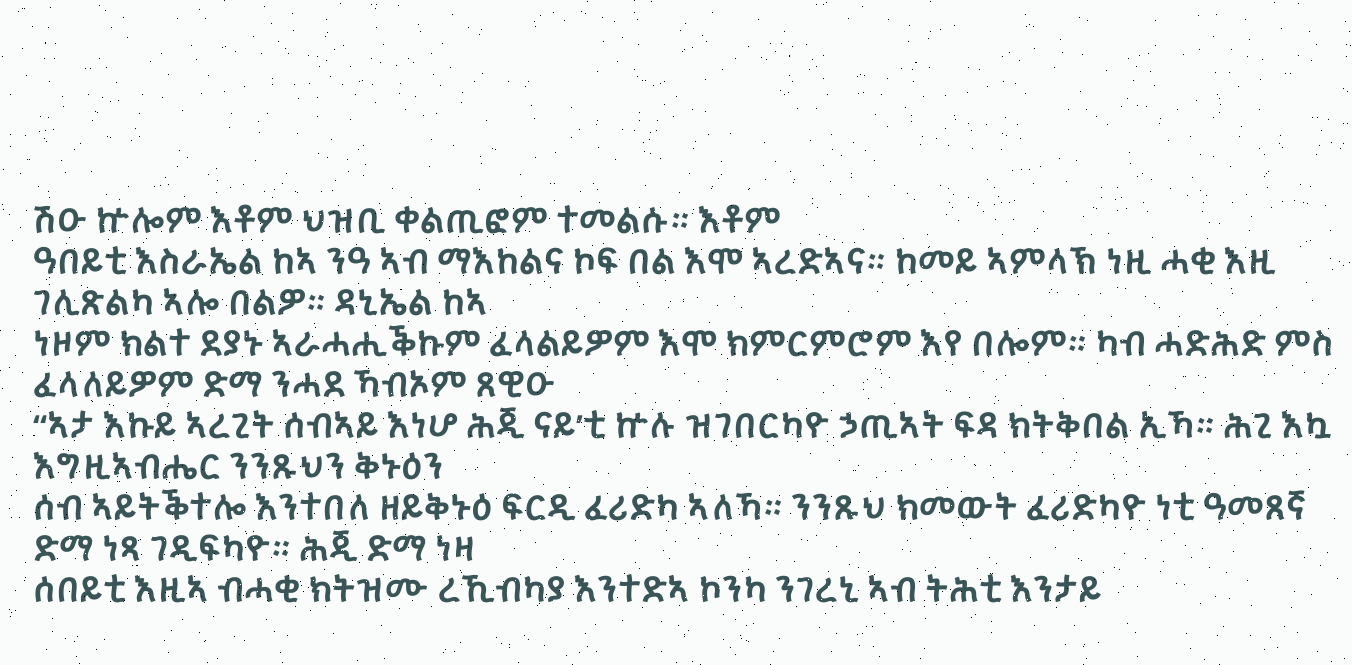ሽዑ ኵሎም እቶም ህዝቢ ቀልጢፎም ተመልሱ። እቶም
ዓበይቲ እስራኤል ከኣ ንዓ ኣብ ማእከልና ኮፍ በል እሞ ኣረድኣና። ከመይ ኣምላኽ ነዚ ሓቂ እዚ ገሊጽልካ ኣሎ በልዎ። ዳኒኤል ከኣ
ነዞም ክልተ ደያኑ ኣራሓሒቕኩም ፈላልይዎም እሞ ክምርምሮም እየ በሎም። ካብ ሓድሕድ ምስ ፈላለይዎም ድማ ንሓደ ኻብኦም ጸዊዑ
“ኣታ እኩይ ኣረጊት ሰብኣይ እነሆ ሕጂ ናይ’ቲ ኵሉ ዝገበርካዮ ኃጢኣት ፍዳ ክትቅበል ኢኻ። ሕጊ እኳ እግዚኣብሔር ንንጹህን ቅኑዕን
ሰብ ኣይትቕተሎ እንተበለ ዘይቅኑዕ ፍርዲ ፈሪድካ ኣለኻ። ንንጹህ ክመውት ፈሪድካዮ ነቲ ዓመጸኛ ድማ ነጻ ገዲፍካዮ። ሕጂ ድማ ነዛ
ሰበይቲ እዚኣ ብሓቂ ክትዝሙ ረኺብካያ እንተድኣ ኮንካ ንገረኒ ኣብ ትሕቲ እንታይ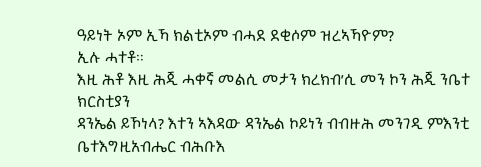ዓይነት ኦም ኢኻ ክልቲኦም ብሓደ ደቂሶም ዝረኣኻዮም?
ኢሉ ሓተቶ።
እዚ ሕቶ እዚ ሕጂ ሓቀኛ መልሲ መታን ክረክብ’ሲ መን ኮን ሕጂ ንቤተ ክርስቲያን
ዳንኤል ይኾነላ? እተን ኣእዳው ዳንኤል ኮይነን ብብዙሕ መንገዲ ምእንቲ
ቤተእግዚአብሔር ብሕቡእ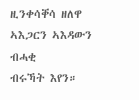ዚንቀሳቐሳ ዘለዋ ኣእጋርን ኣእዳውን ብሓቂ
ብሩኻት እየን።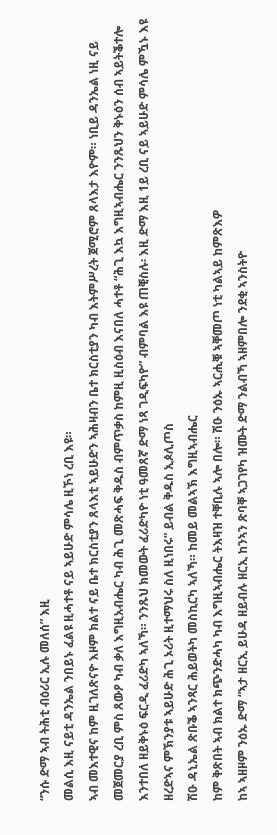“ንሱ ድማ ኣብ ትሕቲ ብዕሪር ኢሉ መለሰ” እዚ
መልሲ እዚ ናይቲ ዳንኤል ንበይኑ ፈልዩ ዚሓተቶ ናይ ኣይሁድ ምሳሌ ዚኾነ ረቢ እዩ።
ኣብ መእተዊና ከም ዚገለጽናዮ እዞም ክልተ ናይ ቤተ ክርስቲያን ጸላእቲ ኣይሁድን ኣሕዛብን ቤተ ክርስቲያን ካብ እትምሥረት ጀሚሮም ጸላእታ እዮም። ነቢይ ዳንኤል ነዚ ናይ መጀመርያ ረቢ ምስ ጸውዖ ካብ ቃለ እግዚአብሔር ካብ ሕጊ መጽሓፍ ቅዱስ ብምጥቃስ ከምዚ ዚስዕብ እናበለ ሓተቶ “ሕጊ እኳ እግዚኣብሔር ንንጹህን ቅኑዕን ሰብ ኣይትቕተሎ እንተበለ ዘይቅኑዕ ፍርዲ ፈሪድካ ኣለኻ። ንንጹህ ክመውት ፈሪድካዮ ነቲ ዓመጸኛ ድማ ነጻ ገዲፍካዮ” ብምባል እዩ ጠቒስሉ፡ እዚ ድማ እዚ 1ይ ረቢ ናይ ኣይሁድ ምሳሌ ምዃኑ እዩ ዘረድኣና ምኽንያቱ ኣይሁድ ሕጊ ኦሪት ዚተማህሩ ስለ ዚነበሩ” ይብል ቅዱስ ኢጶሊጦስ
ሽዑ ዳኒኤል ጽቡቕ ኣንጻር ሕይወትካ መስኪርካ ኣለኻ። ከመይ መልኣኽ እግዚኣብሔር
ከም ቅጽበት ኣብ ክልተ ክጭንድሓካ ካብ እግዚኣብሔር ትእዛዝ ተቐቢሉ ኣሎ በሎ። ሽዑ ንዕኡ ኣርሒቑ ኣቐመጦ ነቲ ካልኣይ ከምጽእዎ
ከኣ ኣዘዞም ንዕኡ ድማ “ኣታ ዘርኢ ይሁዳ ዘይብሉ ዘርኢ ከንኣን ጽባቐ ኣጋገየካ ዝሙት ድማ ንልብኻ ኣዘምበሎ ንደቂ ኣንስትዮ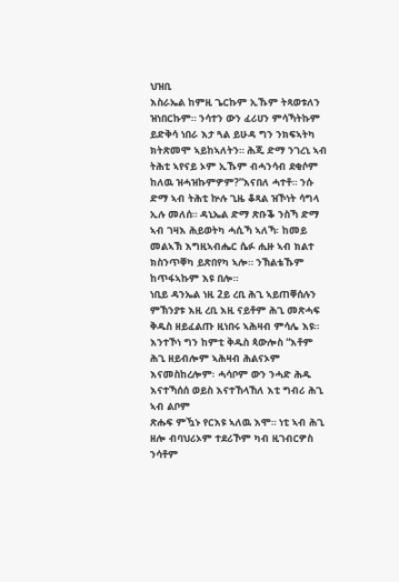ህዝቢ
እስራኤል ከምዚ ጌርኩም ኢኹም ትጻወቱለን ዝነበርኩም። ንሳተን ውን ፈሪሀን ምሳኻትኩም ይድቅሳ ነበራ እታ ጓል ይሁዳ ግን ንክፍኣትካ
ክትጽመሞ ኣይከኣለትን። ሕጂ ድማ ንገረኒ ኣብ ትሕቲ ኣየናይ ኦም ኢኹም ብሓንሳብ ደቂሶም ከለዉ ዝሓዝኩምዎም?”እናበለ ሓተቶ። ንሱ
ድማ ኣብ ትሕቲ ኵሉ ጊዜ ቆጻል ዝኾነት ሳግላ ኢሉ መለሰ። ዳኒኤል ድማ ጽቡቕ ንስኻ ድማ ኣብ ገዛእ ሕይወትካ ሓሲኻ ኣለኻ፡ ከመይ
መልኣኽ እግዚኣብሔር ሴፉ ሒዙ ኣብ ክልተ ክስንጥቐካ ይጽበየካ ኣሎ። ንኽልቴኹም ከጥፋኣኩም እዩ በሎ።
ነቢይ ዳንኤል ነዚ 2ይ ረቢ ሕጊ ኣይጠቐሰሉን
ምኽንያቱ እዚ ረቢ እዚ ናይቶም ሕጊ መጽሓፍ ቅዱስ ዘይፈልጡ ዚነበሩ ኣሕዛብ ምሳሌ እዩ። እንተኾነ ግን ከምቲ ቅዱስ ጳውሎስ “እቶም
ሕጊ ዘይብሎም ኣሕዛብ ሕልናኦም እናመስከረሎም፡ ሓሳቦም ውን ንሓድ ሕዱ እናተኻሰሰ ወይስ እናተኸላኸለ እቲ ግብሪ ሕጊ ኣብ ልቦም
ጽሑፍ ምዃኑ የርእዩ ኣለዉ እሞ። ነቲ ኣብ ሕጊ ዘሎ ብባህሪኦም ተደሪኾም ካብ ዚገብርዎስ ንሳቶም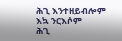ሕጊ እንተዘይብሎም እኳ ንርእሶም
ሕጊ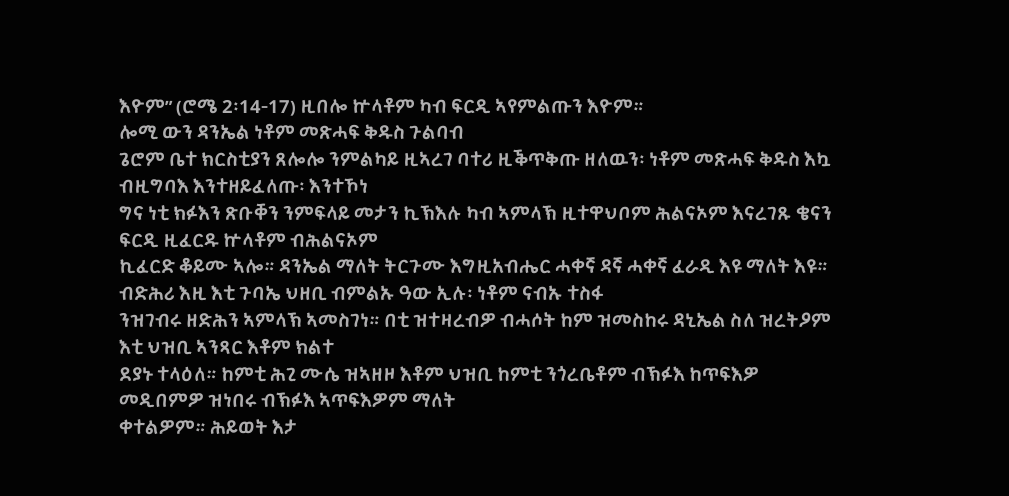እዮም” (ሮሜ 2፡14-17) ዚበሎ ኵላቶም ካብ ፍርዲ ኣየምልጡን እዮም።
ሎሚ ውን ዳንኤል ነቶም መጽሓፍ ቅዱስ ጉልባብ
ጌሮም ቤተ ክርስቲያን ጸሎሎ ንምልካይ ዚኣረገ ባተሪ ዚቕጥቅጡ ዘለዉን፡ ነቶም መጽሓፍ ቅዱስ እኳ ብዚግባእ እንተዘይፈለጡ፡ እንተኾነ
ግና ነቲ ክፉእን ጽቡቐን ንምፍላይ መታን ኪኽእሉ ካብ ኣምላኽ ዚተዋህቦም ሕልናኦም እናረገጹ ቄናን ፍርዲ ዚፈርዱ ኵላቶም ብሕልናኦም
ኪፈርድ ቆይሙ ኣሎ። ዳንኤል ማለት ትርጉሙ እግዚአብሔር ሓቀኛ ዳኛ ሓቀኛ ፈራዲ እዩ ማለት እዩ።
ብድሕሪ እዚ እቲ ጉባኤ ህዘቢ ብምልኡ ዓው ኢሉ፡ ነቶም ናብኡ ተስፋ
ንዝገብሩ ዘድሕን ኣምላኽ ኣመስገነ። በቲ ዝተዛረብዎ ብሓሶት ከም ዝመስከሩ ዳኒኤል ስለ ዝረትዖም እቲ ህዝቢ ኣንጻር እቶም ክልተ
ደያኑ ተላዕለ። ከምቲ ሕጊ ሙሴ ዝኣዘዞ እቶም ህዝቢ ከምቲ ንጎረቤቶም ብኽፉእ ከጥፍእዎ መዲበምዎ ዝነበሩ ብኽፉእ ኣጥፍእዎም ማለት
ቀተልዎም። ሕይወት እታ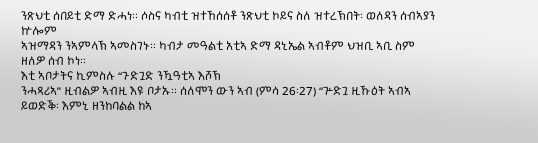ንጽህቲ ሰበይቲ ድማ ድሓነ። ሶስና ካብቲ ዝተኸሰሰቶ ንጽህቲ ኮይና ስለ ዝተረኽበት፡ ወለዳን ሰብኣያን ኵሎም
ኣዝማዳን ንኣምላኽ ኣመስገኑ። ካብታ መዓልቲ አቲኣ ድማ ዳኒኤል ኣብቶም ህዝቢ ኣቢ ስም ዘለዎ ሰብ ኮነ።
እቲ ኣቦታትና ኪምስሉ “ጉድጓድ ንዃዓቲኣ እሾኽ
ንሓጻሪኣ” ዚብልዎ ኣብዚ እዩ ቦታኡ። ሰለሞን ውን ኣብ (ምሳ 26፡27) “ጕድጓ ዚኹዕት ኣብኣ ይወድቕ፡ እምኒ ዘንከባልል ከኣ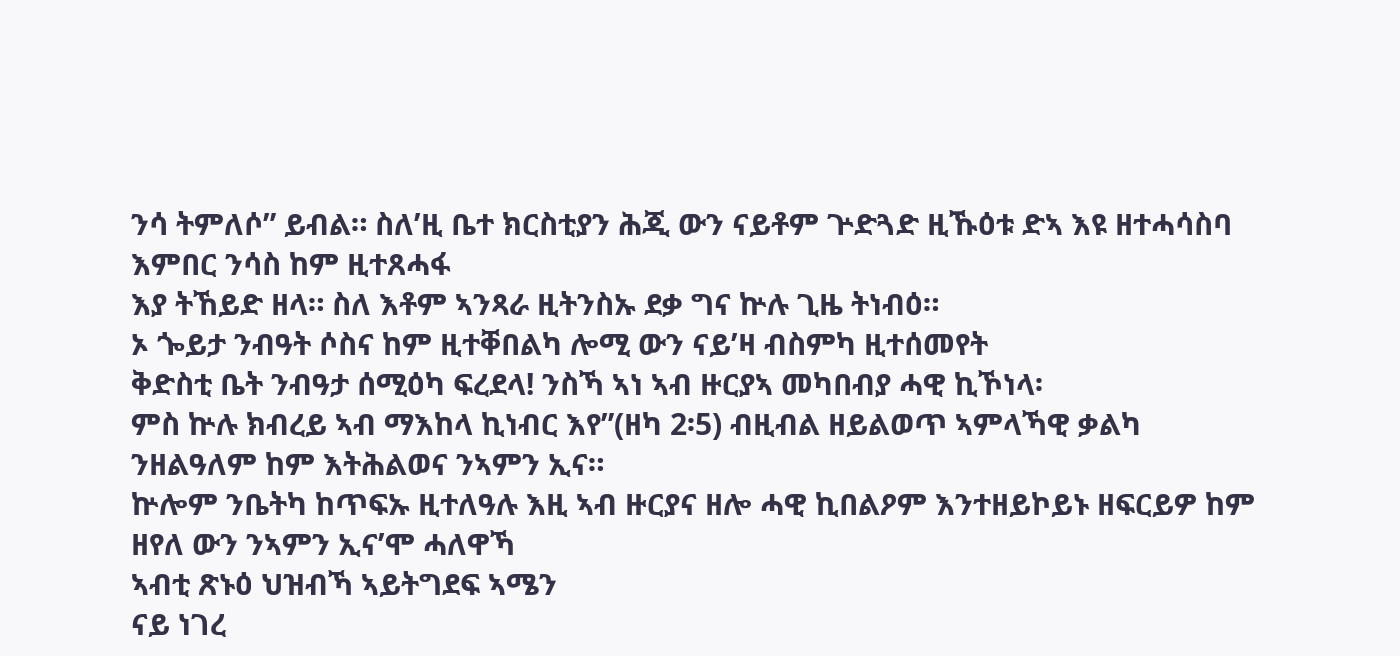ንሳ ትምለሶ” ይብል። ስለ’ዚ ቤተ ክርስቲያን ሕጂ ውን ናይቶም ጕድጓድ ዚኹዕቱ ድኣ እዩ ዘተሓሳስባ እምበር ንሳስ ከም ዚተጸሓፋ
እያ ትኸይድ ዘላ። ስለ እቶም ኣንጻራ ዚትንስኡ ደቃ ግና ኵሉ ጊዜ ትነብዕ።
ኦ ጐይታ ንብዓት ሶስና ከም ዚተቐበልካ ሎሚ ውን ናይ’ዛ ብስምካ ዚተሰመየት
ቅድስቲ ቤት ንብዓታ ሰሚዕካ ፍረደላ! ንስኻ ኣነ ኣብ ዙርያኣ መካበብያ ሓዊ ኪኾነላ፡
ምስ ኵሉ ክብረይ ኣብ ማእከላ ኪነብር እየ”(ዘካ 2፡5) ብዚብል ዘይልወጥ ኣምላኻዊ ቃልካ ንዘልዓለም ከም እትሕልወና ንኣምን ኢና።
ኵሎም ንቤትካ ከጥፍኡ ዚተለዓሉ እዚ ኣብ ዙርያና ዘሎ ሓዊ ኪበልዖም እንተዘይኮይኑ ዘፍርይዎ ከም ዘየለ ውን ንኣምን ኢና’ሞ ሓለዋኻ
ኣብቲ ጽኑዕ ህዝብኻ ኣይትግደፍ ኣሜን
ናይ ነገረ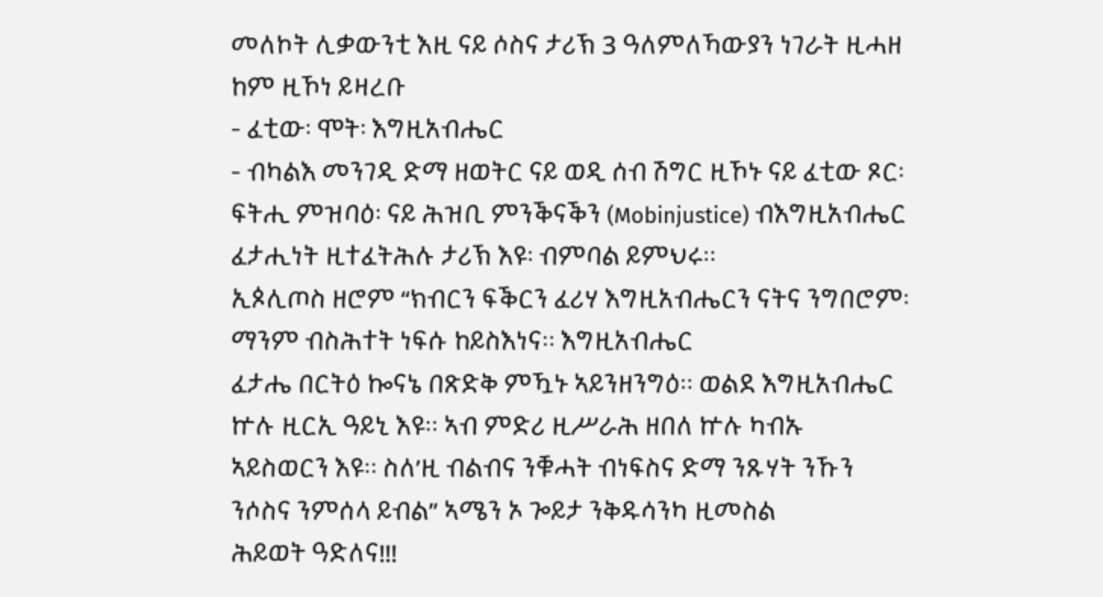መለኮት ሊቃውንቲ እዚ ናይ ሶስና ታሪኽ 3 ዓለምለኻውያን ነገራት ዚሓዘ ከም ዚኾነ ይዛረቡ
- ፈቲው፡ ሞት፡ እግዚአብሔር
- ብካልእ መንገዲ ድማ ዘወትር ናይ ወዲ ሰብ ሽግር ዚኾኑ ናይ ፈቲው ጾር፡ ፍትሒ ምዝባዕ፡ ናይ ሕዝቢ ምንቕናቕን (Mobinjustice) ብእግዚአብሔር ፈታሒነት ዚተፈትሕሉ ታሪኽ እዩ፡ ብምባል ይምህሩ።
ኢጶሊጦስ ዘሮም “ክብርን ፍቕርን ፈሪሃ እግዚአብሔርን ናትና ንግበሮም፡ ማንም ብስሕተት ነፍሱ ከይስእነና። እግዚአብሔር
ፈታሔ በርትዕ ኰናኔ በጽድቅ ምዃኑ ኣይንዘንግዕ። ወልደ እግዚአብሔር ኵሉ ዚርኢ ዓይኒ እዩ። ኣብ ምድሪ ዚሥራሕ ዘበለ ኵሉ ካብኡ
ኣይስወርን እዩ። ስለ’ዚ ብልብና ንቑሓት ብነፍስና ድማ ንጹሃት ንኹን ንሶስና ንምሰላ ይብል” ኣሜን ኦ ጐይታ ንቅዱሳንካ ዚመስል
ሕይወት ዓድለና!!!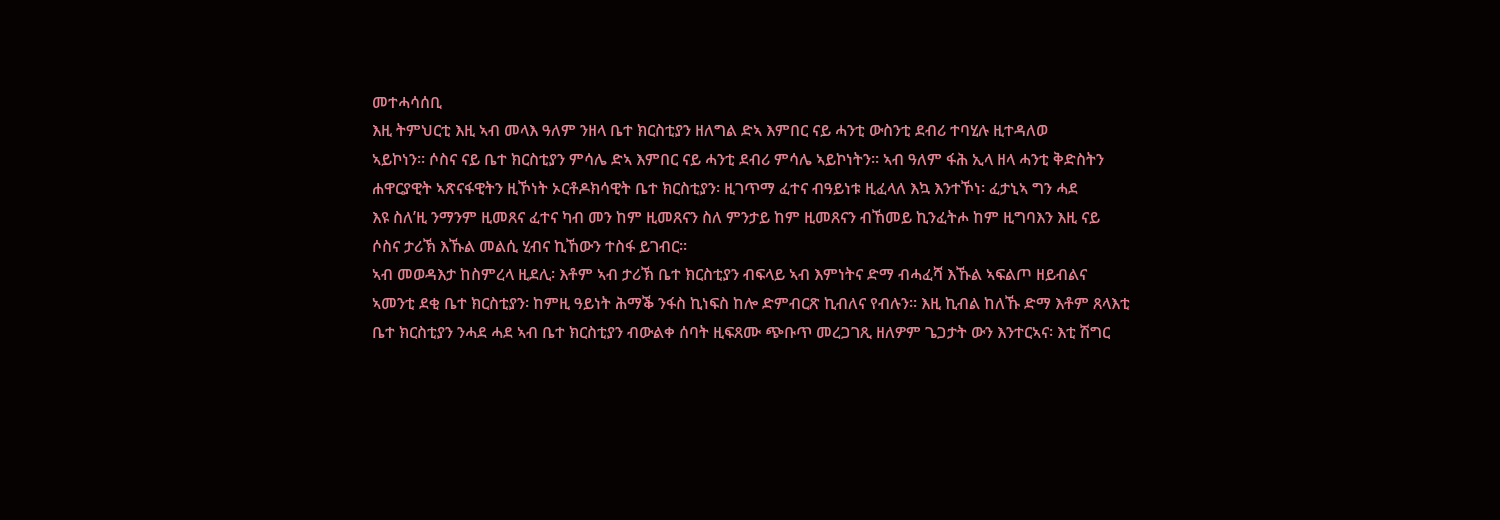መተሓሳሰቢ
እዚ ትምህርቲ እዚ ኣብ መላእ ዓለም ንዘላ ቤተ ክርስቲያን ዘለግል ድኣ እምበር ናይ ሓንቲ ውስንቲ ደብሪ ተባሂሉ ዚተዳለወ
ኣይኮነን። ሶስና ናይ ቤተ ክርስቲያን ምሳሌ ድኣ እምበር ናይ ሓንቲ ደብሪ ምሳሌ ኣይኮነትን። ኣብ ዓለም ፋሕ ኢላ ዘላ ሓንቲ ቅድስትን
ሐዋርያዊት ኣጽናፋዊትን ዚኾነት ኦርቶዶክሳዊት ቤተ ክርስቲያን፡ ዚገጥማ ፈተና ብዓይነቱ ዚፈላለ እኳ እንተኾነ፡ ፈታኒኣ ግን ሓደ
እዩ ስለ’ዚ ንማንም ዚመጸና ፈተና ካብ መን ከም ዚመጸናን ስለ ምንታይ ከም ዚመጸናን ብኸመይ ኪንፈትሖ ከም ዚግባእን እዚ ናይ
ሶስና ታሪኽ እኹል መልሲ ሂብና ኪኸውን ተስፋ ይገብር።
ኣብ መወዳእታ ከስምረላ ዚደሊ፡ እቶም ኣብ ታሪኽ ቤተ ክርስቲያን ብፍላይ ኣብ እምነትና ድማ ብሓፈሻ እኹል ኣፍልጦ ዘይብልና
ኣመንቲ ደቂ ቤተ ክርስቲያን፡ ከምዚ ዓይነት ሕማቕ ንፋስ ኪነፍስ ከሎ ድምብርጽ ኪብለና የብሉን። እዚ ኪብል ከለኹ ድማ እቶም ጸላእቲ
ቤተ ክርስቲያን ንሓደ ሓደ ኣብ ቤተ ክርስቲያን ብውልቀ ሰባት ዚፍጸሙ ጭቡጥ መረጋገጺ ዘለዎም ጌጋታት ውን እንተርኣና፡ እቲ ሽግር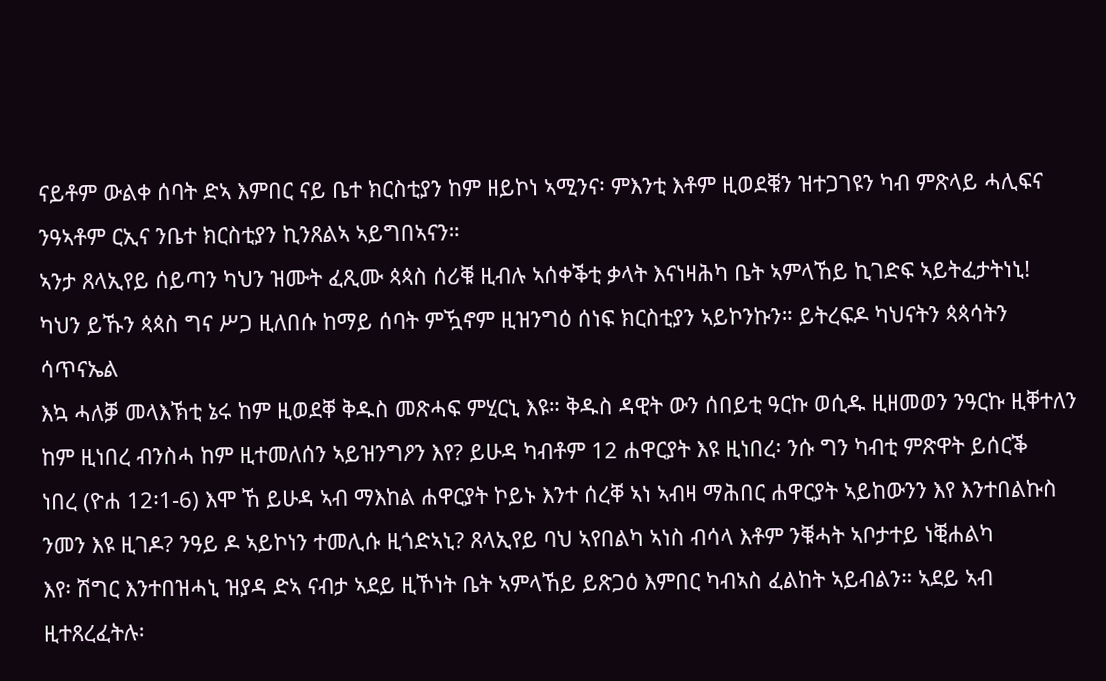ናይቶም ውልቀ ሰባት ድኣ እምበር ናይ ቤተ ክርስቲያን ከም ዘይኮነ ኣሚንና፡ ምእንቲ እቶም ዚወደቑን ዝተጋገዩን ካብ ምጽላይ ሓሊፍና
ንዓኣቶም ርኢና ንቤተ ክርስቲያን ኪንጸልኣ ኣይግበኣናን።
ኣንታ ጸላኢየይ ሰይጣን ካህን ዝሙት ፈጺሙ ጳጳስ ሰሪቑ ዚብሉ ኣሰቀቕቲ ቃላት እናነዛሕካ ቤት ኣምላኸይ ኪገድፍ ኣይትፈታትነኒ!
ካህን ይኹን ጳጳስ ግና ሥጋ ዚለበሱ ከማይ ሰባት ምዃኖም ዚዝንግዕ ሰነፍ ክርስቲያን ኣይኮንኩን። ይትረፍዶ ካህናትን ጳጳሳትን ሳጥናኤል
እኳ ሓለቓ መላእኽቲ ኔሩ ከም ዚወደቐ ቅዱስ መጽሓፍ ምሂርኒ እዩ። ቅዱስ ዳዊት ውን ሰበይቲ ዓርኩ ወሲዱ ዚዘመወን ንዓርኩ ዚቐተለን
ከም ዚነበረ ብንስሓ ከም ዚተመለሰን ኣይዝንግዖን እየ? ይሁዳ ካብቶም 12 ሐዋርያት እዩ ዚነበረ፡ ንሱ ግን ካብቲ ምጽዋት ይሰርቕ
ነበረ (ዮሐ 12፡1-6) እሞ ኸ ይሁዳ ኣብ ማእከል ሐዋርያት ኮይኑ እንተ ሰረቐ ኣነ ኣብዛ ማሕበር ሐዋርያት ኣይከውንን እየ እንተበልኩስ
ንመን እዩ ዚገዶ? ንዓይ ዶ ኣይኮነን ተመሊሱ ዚጎድኣኒ? ጸላኢየይ ባህ ኣየበልካ ኣነስ ብሳላ እቶም ንቑሓት ኣቦታተይ ነቒሐልካ
እየ፡ ሽግር እንተበዝሓኒ ዝያዳ ድኣ ናብታ ኣደይ ዚኾነት ቤት ኣምላኸይ ይጽጋዕ እምበር ካብኣስ ፈልከት ኣይብልን። ኣደይ ኣብ ዚተጸረፈትሉ፡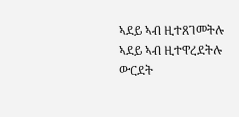ኣደይ ኣብ ዚተጸገመትሉ ኣደይ ኣብ ዚተዋረደትሉ ውርደት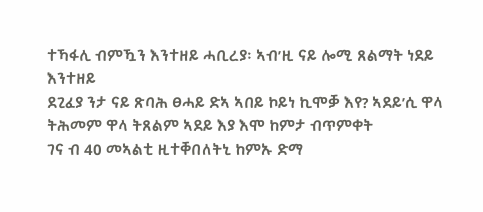ተኻፋሊ ብምዃን እንተዘይ ሓቢረያ፡ ኣብ’ዚ ናይ ሎሚ ጸልማት ነደይ እንተዘይ
ደጊፈያ ንታ ናይ ጽባሕ ፀሓይ ድኣ ኣበይ ኮይነ ኪሞቓ እየ? ኣደይ’ሲ ዋላ ትሕመም ዋላ ትጸልም ኣደይ እያ እሞ ከምታ ብጥምቀት
ገና ብ 40 መኣልቲ ዚተቐበለትኒ ከምኡ ድማ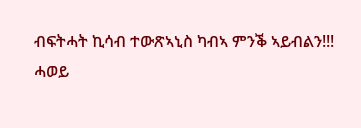ብፍትሓት ኪሳብ ተውጽኣኒስ ካብኣ ምንቕ ኣይብልን!!!
ሓወይ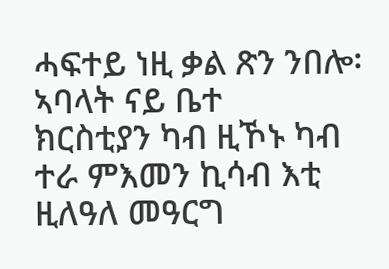ሓፍተይ ነዚ ቃል ጽን ንበሎ፡ ኣባላት ናይ ቤተ
ክርስቲያን ካብ ዚኾኑ ካብ ተራ ምእመን ኪሳብ እቲ ዚለዓለ መዓርግ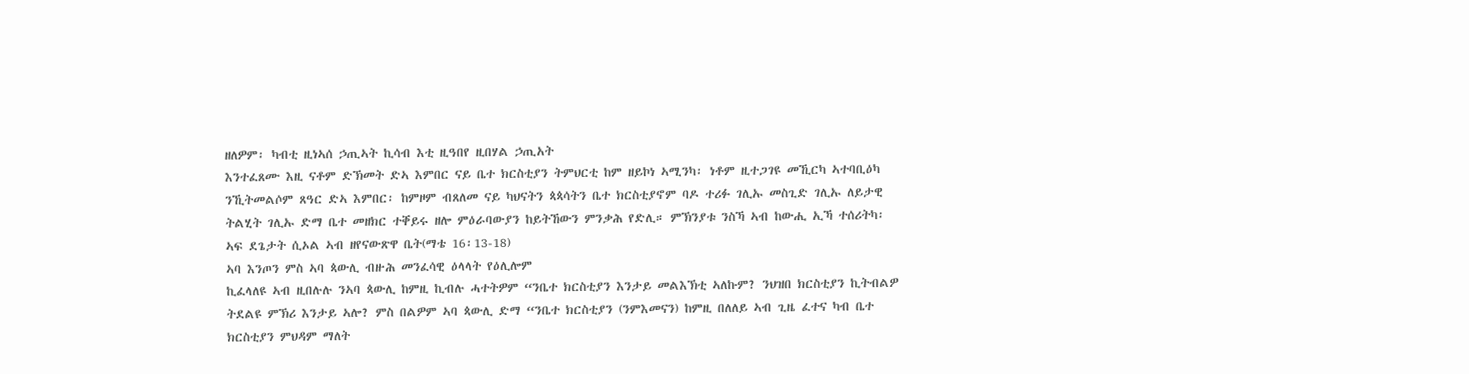ዘለዎም፡ ካብቲ ዚነኣሰ ኃጢኣት ኪሳብ እቲ ዚዓበየ ዚበሃል ኃጢአት
እንተፈጸሙ እዚ ናቶም ድኽመት ድኣ እምበር ናይ ቤተ ክርስቲያን ትምህርቲ ከም ዘይኮነ ኣሚንካ፡ ነቶም ዚተጋገዩ መኺርካ ኣተባቢዕካ
ንኺትመልሶም ጸዓር ድኣ እምበር፡ ከምዞም ብጸለመ ናይ ካህናትን ጳጳሳትን ቤተ ክርስቲያኖም ባዶ ተሪፉ ገሊኡ መስጊድ ገሊኡ ለይታዊ
ትልሂት ገሊኡ ድማ ቤተ መዘክር ተቐይሩ ዘሎ ምዕራባውያን ከይትኸውን ምንቃሕ የድሊ። ምኽንያቱ ንስኻ ኣብ ከውሒ ኢኻ ተሰሪትካ፡
ኣፍ ደጌታት ሲኦል ኣብ ዘየናውጽዋ ቤት(ማቴ 16፡13-18)
ኣባ እንጦን ምስ ኣባ ጳውሊ ብዙሕ መንፈሳዊ ዕላላት የዕሊሎም
ኪፈላለዩ ኣብ ዚበሉሉ ንኣባ ጳውሊ ከምዚ ኪብሉ ሓተትዎም “ንቤተ ክርስቲያን እንታይ መልእኽቲ ኣለኩም? ንህዝበ ክርስቲያን ኪትብልዎ
ትደልዩ ምኽሪ እንታይ ኣሎ? ምስ በልዎም ኣባ ጳውሊ ድማ “ንቤተ ክርስቲያን (ንምእመናን) ከምዚ በለለይ ኣብ ጊዜ ፈተና ካብ ቤተ
ክርስቲያን ምህዳም ማለት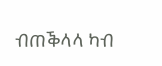ብጠቕላላ ካብ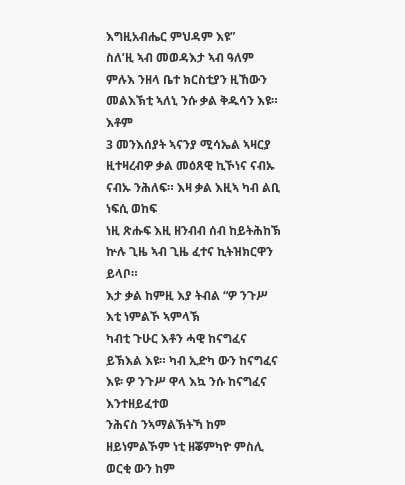እግዚአብሔር ምህዳም እዩ”
ስለ’ዚ ኣብ መወዳእታ ኣብ ዓለም ምሉእ ንዘላ ቤተ ክርስቲያን ዚኸውን መልእኽቲ ኣለኒ ንሱ ቃል ቅዱሳን እዩ። እቶም
3 መንእሰያት ኣናንያ ሚሳኤል ኣዛርያ ዚተዛረብዎ ቃል መዕጸዊ ኪኾነና ናብኡ ናብኡ ንሕለፍ። እዛ ቃል እዚኣ ካብ ልቢ ነፍሲ ወከፍ
ነዚ ጽሑፍ እዚ ዘንብብ ሰብ ከይትሕከኽ ኵሉ ጊዜ ኣብ ጊዜ ፈተና ኪትዝክርዋን ይላቦ።
እታ ቃል ከምዚ እያ ትብል “ዎ ንጉሥ እቲ ነምልኾ ኣምላኽ
ካብቲ ጉሁር እቶን ሓዊ ከናግፈና ይኽእል እዩ። ካብ ኢድካ ውን ከናግፈና እዩ፡ ዎ ንጉሥ ዋላ እኳ ንሱ ከናግፈና እንተዘይፈተወ
ንሕናስ ንኣማልኽትኻ ከም ዘይነምልኾም ነቲ ዘቖምካዮ ምስሊ ወርቂ ውን ከም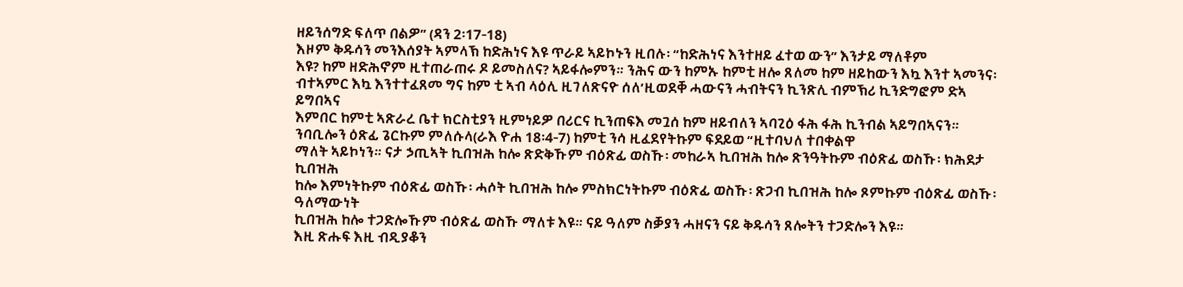ዘይንሰግድ ፍለጥ በልዎ” (ዳን 2፡17-18)
እዞም ቅዱሳን መንእሰያት ኣምላኽ ከድሕነና እዩ ጥራይ ኣይኮኑን ዚበሉ፡ “ከድሕነና እንተዘይ ፈተወ ውን” እንታይ ማለቶም
እዩ? ከም ዘድሕኖም ዚተጠራጠሩ ዶ ይመስለና? ኣይፋሎምን። ንሕና ውን ከምኡ ከምቲ ዘሎ ጸለመ ከም ዘይከውን እኳ እንተ ኣመንና፡
ብተኣምር እኳ እንተተፈጸመ ግና ከም ቲ ኣብ ላዕሊ ዚገለጽናዮ ሰለ’ዚወደቐ ሓውናን ሓብትናን ኪንጽሊ ብምኽሪ ኪንድግፎም ድኣ ይግበኣና
እምበር ከምቲ ኣጽራረ ቤተ ክርስቲያን ዚምነይዎ በሪርና ኪንጠፍእ መጓሰ ከም ዘይብለን ኣባጊዕ ፋሕ ፋሕ ኪንብል ኣይግበኣናን።
ንባቢሎን ዕጽፊ ጌርኩም ምለሱላ(ራእ ዮሐ 18፡4-7) ከምቲ ንሳ ዚፈደየትኩም ፍደይወ “ዚተባህለ ተበቀልዋ
ማለት ኣይኮነን። ናታ ኃጢኣት ኪበዝሕ ከሎ ጽድቅኹም ብዕጽፊ ወስኹ፡ መከራኣ ኪበዝሕ ከሎ ጽንዓትኩም ብዕጽፊ ወስኹ፡ ክሕደታ ኪበዝሕ
ከሎ እምነትኩም ብዕጽፊ ወስኹ፡ ሓሶት ኪበዝሕ ከሎ ምስክርነትኩም ብዕጽፊ ወስኹ፡ ጽጋብ ኪበዝሕ ከሎ ጾምኩም ብዕጽፊ ወስኹ፡ ዓለማውነት
ኪበዝሕ ከሎ ተጋድሎኹም ብዕጽፊ ወስኹ ማለቱ እዩ። ናይ ዓለም ስቓያን ሓዘናን ናይ ቅዱሳን ጸሎትን ተጋድሎን እዩ።
እዚ ጽሑፍ እዚ ብዲያቆን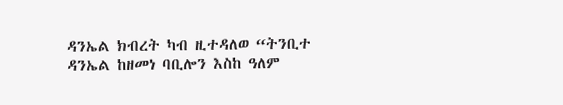ዳንኤል ክብረት ካብ ዚተዳለወ “ትንቢተ ዳንኤል ከዘመነ ባቢሎን እስከ ዓለም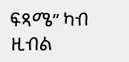ፍጻሜ” ካብ ዚብል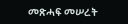መጽሓፍ መሠረት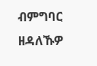ብምግባር ዘዳለኹዎ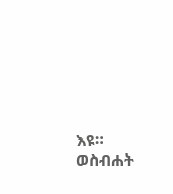እዩ።
ወስብሐት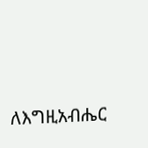ለእግዚአብሔር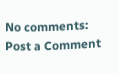No comments:
Post a Comment